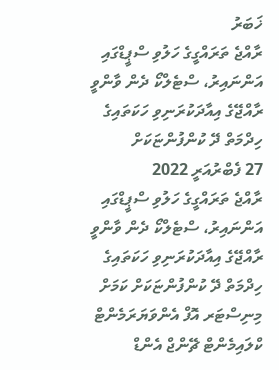ޚަބަރު
ރާއްޖެ ތަރައްގީގެ ހަލުވި ސްޕީޑްގައި އަންނައިރު، ސްޓެލްކޯ ދެން ވާންވީ ރާއްޖޭގެ އިއާދަކުރަނިވި ހަކަތައިގެ ހިދްމަތް ދޭ ކުންފުންޏަކަށް
27 ފެބްރުއަރީ 2022
ރާއްޖެ ތަރައްގީގެ ހަލުވި ސްޕީޑްގައި އަންނައިރު، ސްޓެލްކޯ ދެން ވާންވީ ރާއްޖޭގެ އިއާދަކުރަނިވި ހަކަތައިގެ ހިދްމަތް ދޭ ކުންފުންޏަކަށް ކަމަށް މިނިސްޓަރ އޮފް އެންވަޔަރަމެންޓް ކްލައިމެންޓް ޗޭންޖް އެންޑް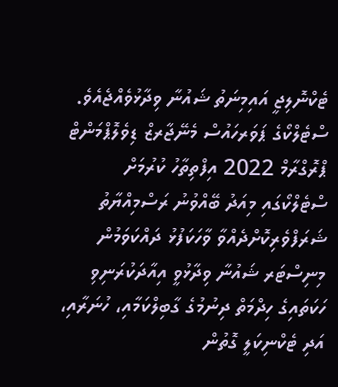ޓެކްނޮލިޖީ އައިމިނަތު ޝައުނާ ވިދާޅުވެއްޖެއެވެ. ސްޓެލްކޯގެ ޕަވަރހައުސް މެނޭޖާރޒް ޑިވެލޮޕްމަންޓް ޕްރޮގްރާމް 2022 އިފްތިތާހު ކުރުމަށް ސްޓެލްކޯގައި މިއަދު ބޭއްވުނު ރަސްމިއްޔާތު ޝަރަފްވެރިކޮށްދެއްވާ ވާހަކަފުޅު ދައްކަވަމުން މިނިސްޓަރ ޝައުނާ ވިދާޅުވީ އިއާދަކުރަނިވި ހަކަތައިގެ ހިދްމަތް ދިނުމުގެ ގާބިލްކަމާއި، ހުނަރާއި، އަދި ޓެކްނިކަލީ ގޮތުން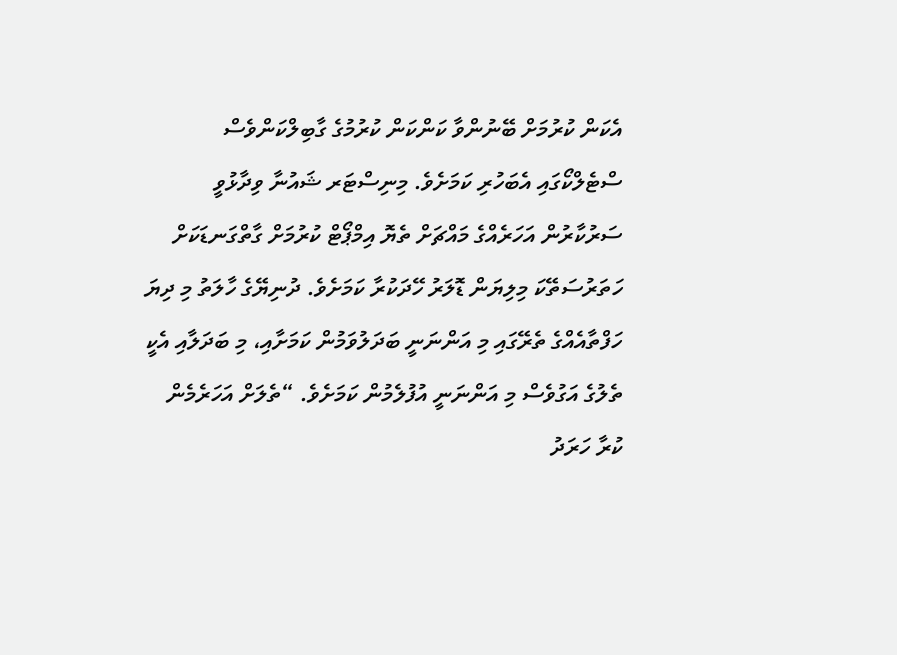އެކަން ކުރުމަށް ބޭނުންވާ ކަންކަން ކުރުމުގެ ގާބިލްކަންވެސް ސްޓެލްކޯގައި އެބަހުރި ކަމަށެވެ. މިނިސްޓަރ ޝައުނާ ވިދާޅުވީ ސަރުކާރުން އަހަރެއްގެ މައްޗަށް ތެޔޮ އިމްޕޯޓް ކުރުމަށް ގާތްގަނޑަކަށް ހަތަރުސަތޭކަ މިލިޔަން ޑޮލަރު ހޭދަކުރާ ކަމަށެވެ. ދުނިޔޭގެ ހާލަތު މި ދިޔަ ހަފްތާއެއްގެ ތެރޭގައި މި އަންނަނީ ބަދަލުވަމުން ކަމަށާއި، މި ބަދަލާއި އެކީ ތެލުގެ އަގުވެސް މި އަންނަނީ އުފުލެމުން ކަމަށެވެ. “ތެލަށް އަހަރެމެން ކުރާ ހަރަދު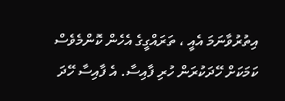އިތުރުވާނަމަ އެއީ ، ތަރައްގީގެ އެހެން ކޮންމެވެސް ކަމަކަށް ހޭދަކުރަން ހުރި ފާއިސާ. އެ ފާއިސާ ހޭދަ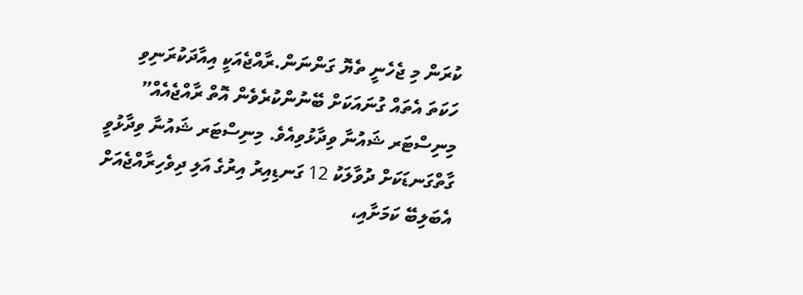ކުރަން މި ޖެހެނީ ތެޔޮ ގަންނަން.ރާއްޖެއަކީ އިއާދަކުރަނިވި ހަކަތަ އެތައް ގުނައަކަށް ބޭނުންކުރެވެން އޮތް ރާއްޖެއެއް” މިނިސްޓަރ ޝައުނާ ވިދާޅުވިއެވެ. މިނިސްޓަރ ޝައުނާ ވިދާޅުވީ ގާތްގަނޑަކަށް ދުވާލަކު 12 ގަނޑިއިރު އިރުގެ އަލި ދިވެހިރާއްޖެއަށް އެބަލިބޭ ކަމަށާއި،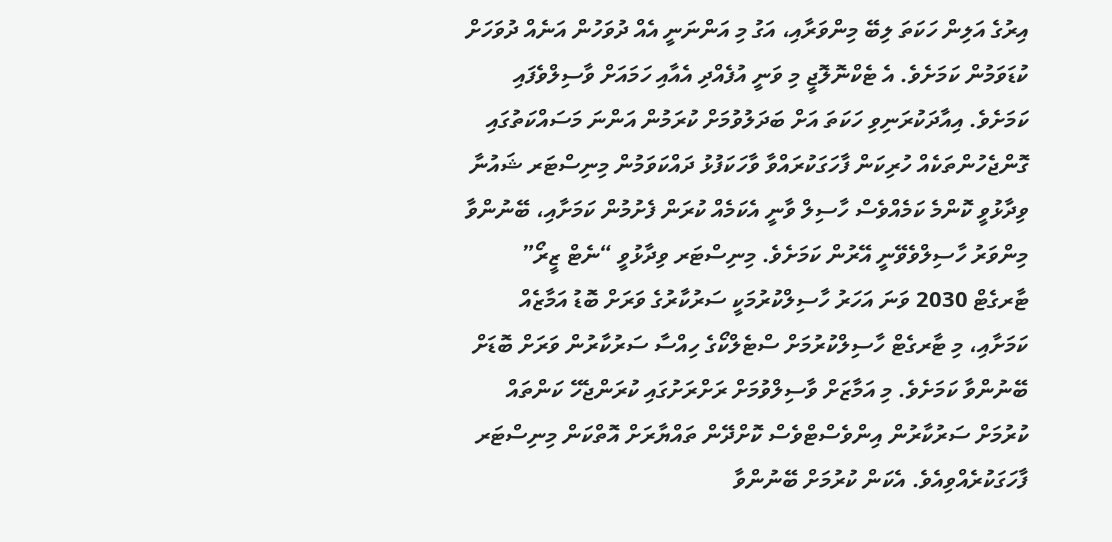އިރުގެ އަލިން ހަކަތަ ލިބޭ މިންވަރާއި، އަގު މި އަންނަނީ އެއް ދުވަހުން އަނެއް ދުވަހަށް ކުޑަވަމުން ކަމަށެވެ. އެ ޓެކްނޮލޮޖީ މި ވަނީ އުފެއްދި އެއާއި ހަމައަށް ވާސިލްވެފައި ކަމަށެވެ. އިއާދަކުރަނިވި ހަކަތަ އަށް ބަދަލުވުމަށް ކުރަމުން އަންނަ މަސައްކަތުގައި ގޮންޖެހުންތަކެއް ހުރިކަން ފާހަގަކުރައްވާ ވާހަކަފުޅު ދައްކަވަމުން މިނިސްޓަރ ޝައުނާ ވިދާޅުވީ ކޮންމެ ކަމެއްވެސް ހާސިލް ވާނީ އެކަމެއް ކުރަން ފެށުމުން ކަމަށާއި، ބޭނުންވާ މިންވަރު ހާސިލްވެވޭނީ އޭރުން ކަމަށެވެ. މިނިސްޓަރ ވިދާޅުވީ “ނެޓް ޒީރޯ” ޓާރގެޓް 2030 ވަނަ އަހަރު ހާސިލްކުރުމަކީ ސަރުކާރުގެ ވަރަށް ބޮޑު އަމާޒެއް ކަމަށާއި، މި ޓާރގެޓް ހާސިލްކުރުމަށް ސްޓެލްކޯގެ ހިއްސާ ސަރުކާރުން ވަރަށް ބޮޑަށް ބޭނުންވާ ކަމަށެވެ. މި އަމާޒަށް ވާސިލްވުމަށް ރަށްރަށުގައި ކުރަންޖެހޭ ކަންތައް ކުރުމަށް ސަރުކާރުން އިންވެސްޓްވެސް ކޮށްދޭން ތައްޔާރަށް އޮތްކަން މިނިސްޓަރ ފާހަގަކުރެއްވިއެވެ. އެކަން ކުރުމަށް ބޭނުންވާ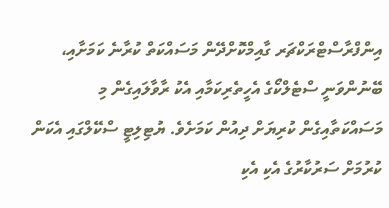އިންފްރާސްޓްރަކްޗަރ ގާއިމްކޮށްދޭން މަސައްކަތް ކުރާނެ ކަމަށާއި، ބޭނުންވަނީ ސްޓެލްކޯގެ އެހީތެރިކަމާއި އެކު ރާވާލައިގެން މި މަސައްކަތާއިގެން ކުރިޔަށް ދިއުން ކަމަށެވެ. ޔުޓިލިޓީ ސްކޭލްގައި އެކަން ކުރުމަށް ސަރުކާރުގެ އެކި އެކި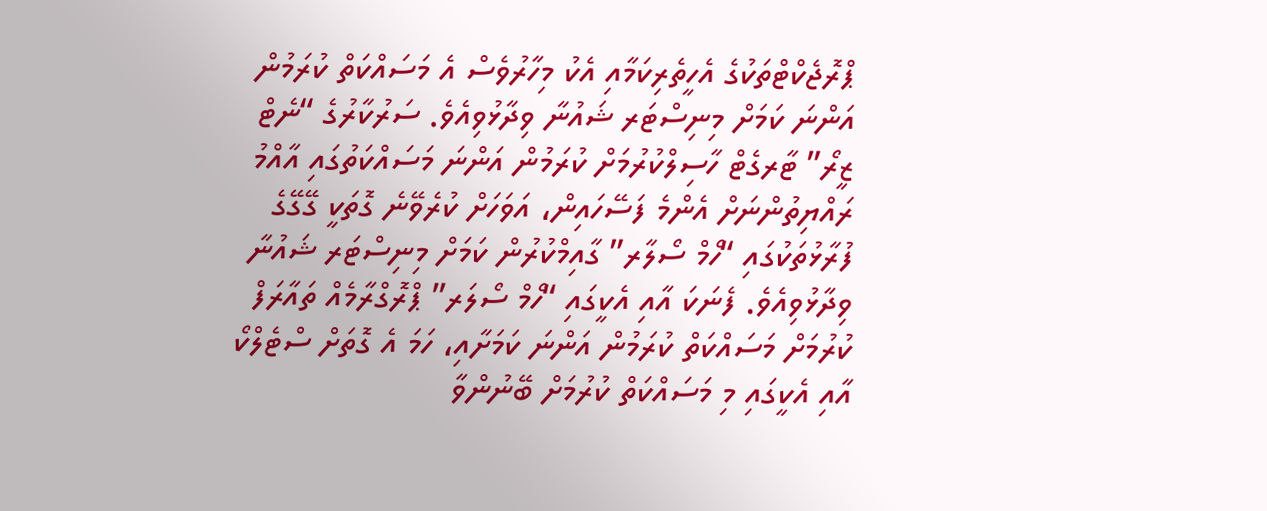ޕްރޮޖެކްޓްތަކުގެ އެހީތެރިކަމާއި އެކު މިހާރުވެސް އެ މަސައްކަތް ކުރަމުން އަންނަ ކަމަށް މިނިސްޓަރ ޝައުނާ ވިދާޅުވިއެވެ. ސަރުކާރުގެ “ނެޓް ޒީރޯ” ޓާރގެޓް ހާސިލްކުރުމަށް ކުރަމުން އަންނަ މަސައްކަތުގައި އާއްމު ރައްޔިތުންނަށް އެންމެ ފަސޭހައިން، އަވަހަށް ކުރެވޭނެ ގޮތަކީ ގޭގޭގެ ފުރާޅުތަކުގައި “ހޯމް ސޯލާރ” ގާއިމްކުރުން ކަމަށް މިނިސްޓަރ ޝައުނާ ވިދާޅުވިއެވެ. ފެނަކަ އާއި އެކީގައި “ހޯމް ސޯލަރ” ޕްރޮގްރާމެއް ތައާރަފް ކުރުމަށް މަސައްކަތް ކުރަމުން އަންނަ ކަމަށާއި، ހަމަ އެ ގޮތަށް ސްޓެލްކޯ އާއި އެކީގައި މި މަސައްކަތް ކުރުމަށް ބޭނުންވާ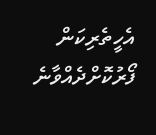އެހީތެރިކަން ފޯރުކޮށްދެއްވާނެ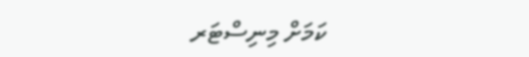ކަމަށް މިނިސްޓަރ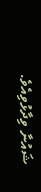ޝައުނާ ވިދާޅުވިއެވެ.